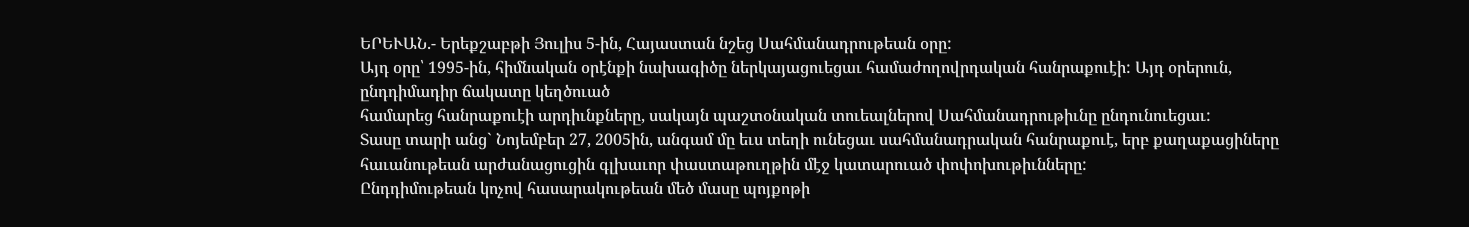ԵՐԵՒԱՆ.- Երեքշաբթի Յուլիս 5-ին, Հայաստան նշեց Սահմանադրութեան օրը:
Այդ օրը՝ 1995-ին, հիմնական օրէնքի նախագիծը ներկայացուեցաւ համաժողովրդական հանրաքուէի: Այդ օրերուն, ընդդիմադիր ճակատը կեղծուած
համարեց հանրաքուէի արդիւնքները, սակայն պաշտօնական տուեալներով Սահմանադրութիւնը ընդունուեցաւ:
Տասը տարի անց` Նոյեմբեր 27, 2005ին, անգամ մը եւս տեղի ունեցաւ սահմանադրական հանրաքուէ, երբ քաղաքացիները հաւանութեան արժանացուցին գլխաւոր փաստաթուղթին մէջ կատարուած փոփոխութիւնները:
Ընդդիմութեան կոչով հասարակութեան մեծ մասը պոյքոթի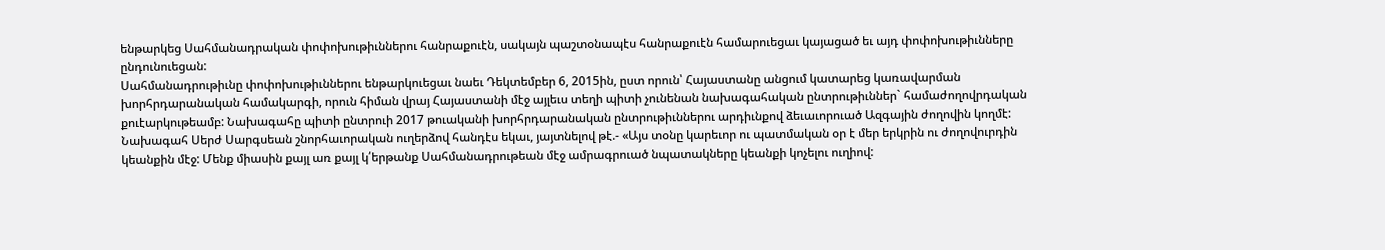ենթարկեց Սահմանադրական փոփոխութիւններու հանրաքուէն, սակայն պաշտօնապէս հանրաքուէն համարուեցաւ կայացած եւ այդ փոփոխութիւնները ընդունուեցան:
Սահմանադրութիւնը փոփոխութիւններու ենթարկուեցաւ նաեւ Դեկտեմբեր 6, 2015ին, ըստ որուն՝ Հայաստանը անցում կատարեց կառավարման խորհրդարանական համակարգի, որուն հիման վրայ Հայաստանի մէջ այլեւս տեղի պիտի չունենան նախագահական ընտրութիւններ` համաժողովրդական քուէարկութեամբ: Նախագահը պիտի ընտրուի 2017 թուականի խորհրդարանական ընտրութիւններու արդիւնքով ձեւաւորուած Ազգային ժողովին կողմէ:
Նախագահ Սերժ Սարգսեան շնորհաւորական ուղերձով հանդէս եկաւ, յայտնելով թէ.- «Այս տօնը կարեւոր ու պատմական օր է մեր երկրին ու ժողովուրդին կեանքին մէջ: Մենք միասին քայլ առ քայլ կ՛երթանք Սահմանադրութեան մէջ ամրագրուած նպատակները կեանքի կոչելու ուղիով: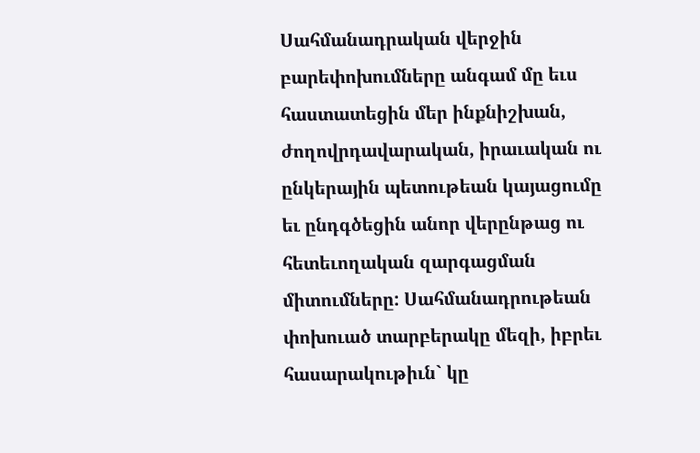Սահմանադրական վերջին բարեփոխումները անգամ մը եւս հաստատեցին մեր ինքնիշխան, ժողովրդավարական, իրաւական ու ընկերային պետութեան կայացումը եւ ընդգծեցին անոր վերընթաց ու հետեւողական զարգացման միտումները: Սահմանադրութեան փոխուած տարբերակը մեզի, իբրեւ հասարակութիւն` կը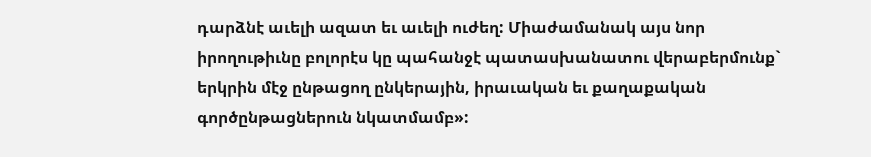դարձնէ աւելի ազատ եւ աւելի ուժեղ: Միաժամանակ այս նոր իրողութիւնը բոլորէս կը պահանջէ պատասխանատու վերաբերմունք` երկրին մէջ ընթացող ընկերային, իրաւական եւ քաղաքական գործընթացներուն նկատմամբ»: